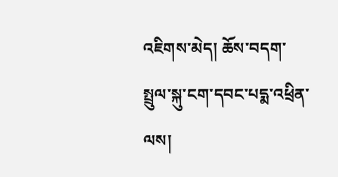འཇིགས་མེད། ཆོས་བདག་སྤྲུལ་སྐུ་ངག་དབང་པདྨ་འཕྲིན་ལས།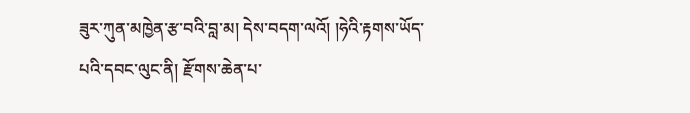ཟུར་ཀུན་མཁྱེན་རྩ་བའི་བླ་མ། དེས་བདག་ལའོ། །ཧེའི་རྟགས་ཡོད་པའི་དབང་ལུང་ནི། རྫོགས་ཆེན་པ་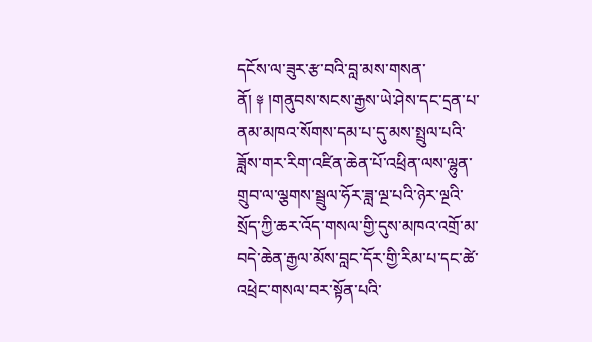དངོས་ལ་ཟུར་རྩ་བའི་བླ་མས་གསན་ནོ། ༈ །གནུབས་སངས་རྒྱས་ཡེ་ཤེས་དང་དྲན་པ་ནམ་མཁའ་སོགས་དམ་པ་དུ་མས་སྤྲུལ་པའི་ཟློས་གར་རིག་འཛིན་ཆེན་པོ་འཕྲིན་ལས་ལྷུན་གྲུབ་ལ་ལྕགས་སྦྲུལ་ཧོར་ཟླ་ལྔ་པའི་ཉེར་ལྔའི་སྲོད་ཀྱི་ཆར་འོད་གསལ་གྱི་དུས་མཁའ་འགྲོ་མ་བདེ་ཆེན་རྒྱལ་མོས་བླང་དོར་གྱི་རིམ་པ་དང་ཚེ་འཕྲེང་གསལ་བར་སྟོན་པའི་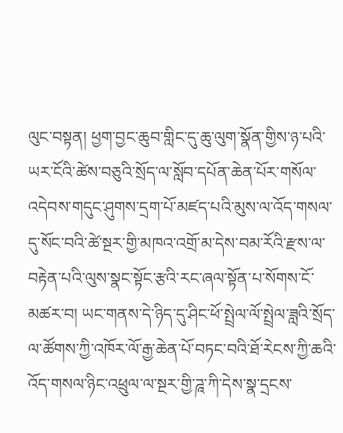ལུང་བསྟན། ཕྱག་བྱང་ཆུབ་གླིང་དུ་ཆུ་ལུག་སྣོན་གྱིས་ཉ་པའི་ཡར་ངོའི་ཚེས་བཅུའི་སྲོད་ལ་སློབ་དཔོན་ཆེན་པོར་གསོལ་འདེབས་གདུང་ཤུགས་དྲག་པོ་མཛད་པའི་མུས་ལ་འོད་གསལ་དུ་སོང་བའི་ཚེ་སྔར་གྱི་མཁའ་འགྲོ་མ་དེས་བམ་རོའི་རྫས་ལ་བརྟེན་པའི་ལུས་སྣང་སྟོང་རྩའི་རང་ཞལ་སྟོན་པ་སོགས་ངོ་མཚར་བ། ཡང་གནས་དེ་ཉིད་དུ་ཤིང་ཕོ་སྤྲེལ་ལོ་སྤྲེལ་ཟླའི་སྲོད་ལ་ཚོགས་ཀྱི་འཁོར་ལོ་རྒྱ་ཆེན་པོ་བཏང་བའི་ཐོ་རེངས་ཀྱི་ཆའི་འོད་གསལ་ཉིང་འཕྲུལ་ལ་སྔར་གྱི་ཌཱ་ཀི་དེས་སྣ་དྲངས་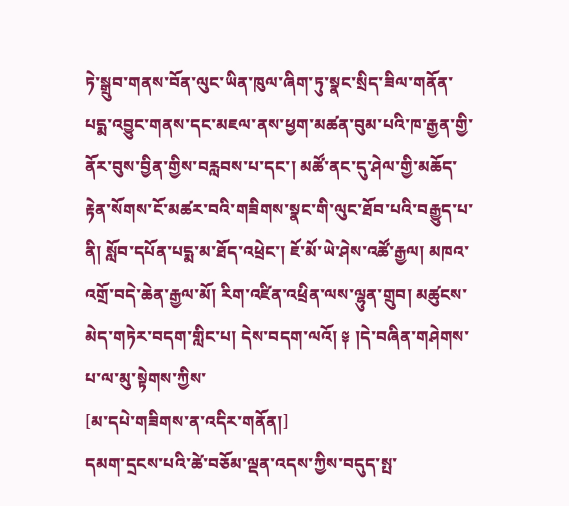ཏེ་སྒྲུབ་གནས་བོན་ལུང་ཡིན་ཁུལ་ཞིག་ཏུ་སྣང་སྲིད་ཟིལ་གནོན་པདྨ་འབྱུང་གནས་དང་མཇལ་ནས་ཕྱག་མཚན་བུམ་པའི་ཁ་རྒྱན་གྱི་ནོར་བུས་བྱིན་གྱིས་བརླབས་པ་དང་། མཚོ་ནང་དུ་ཤེལ་གྱི་མཆོད་རྟེན་སོགས་ངོ་མཚར་བའི་གཟིགས་སྣང་གི་ལུང་ཐོབ་པའི་བརྒྱུད་པ་ནི། སློབ་དཔོན་པདྨ་མ་ཐོད་འཕྲེང་། ཇོ་མོ་ཡེ་ཤེས་འཚོ་རྒྱལ། མཁའ་འགྲོ་བདེ་ཆེན་རྒྱལ་མོ། རིག་འཛིན་འཕྲིན་ལས་ལྷུན་གྲུབ། མཚུངས་མེད་གཏེར་བདག་གླིང་པ། དེས་བདག་ལའོ། ༈ །དེ་བཞིན་གཤེགས་པ་ལ་མུ་སྟེགས་ཀྱིས་
[མ་དཔེ་གཟིགས་ན་འདིར་གནོན།]
དམག་དྲངས་པའི་ཚེ་བཅོམ་ལྡན་འདས་ཀྱིས་བདུད་སྤ་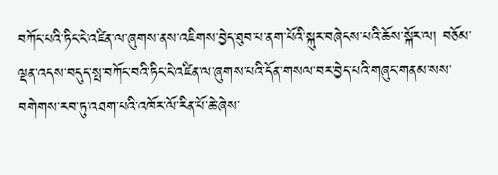བཀོང་པའི་ཏིང་ངེ་འཛིན་ལ་ཞུགས་ནས་འཇིགས་བྱེད་ཐུབ་པ་ནག་པོའི་སྐུར་བཞེངས་པའི་ཆོས་སྐོར་ལ། བཅོམ་ལྡན་འདས་བདུད་སྤ་བཀོང་བའི་ཏིང་ངེ་འཛིན་ལ་ཞུགས་པའི་དོན་གསལ་བར་བྱེད་པའི་གཞུང་གནམ་སས་བགེགས་རབ་ཏུ་འཐག་པའི་འཁོར་ལོ་རིན་པོ་ཆེ་ཞེས་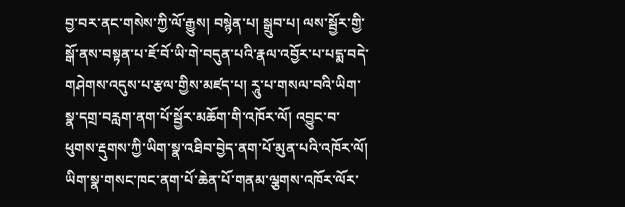བྱ་བར་ནང་གསེས་ཀྱི་ལོ་རྒྱུས། བསྙེན་པ། སྒྲུབ་པ། ལས་སྦྱོར་གྱི་སྒོ་ནས་བསྟན་པ་ཇོ་བོ་ཡི་གེ་བདུན་པའི་རྣལ་འབྱོར་པ་པདྨ་བདེ་གཤེགས་འདུས་པ་རྩལ་གྱིས་མཛད་པ། རཱུ་པ་གསལ་བའི་ཡིག་སྣ་དགྲ་བརླག་ནག་པོ་སྦྱོར་མཆོག་གི་འཁོར་ལོ། འབྱུང་བ་ཕུགས་རྡུགས་ཀྱི་ཡིག་སྣ་འཐིབ་བྱེད་ནག་པོ་མུན་པའི་འཁོར་ལོ། ཡིག་སྣ་གསང་ཁང་ནག་པོ་ཆེན་པོ་གནམ་ལྕགས་འཁོར་ལོར་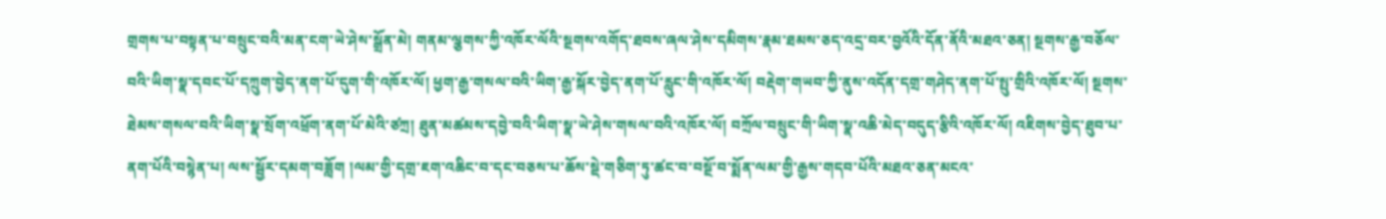གྲགས་པ་བསྟན་པ་བསྲུང་བའི་མན་ངག་ཡེ་ཤེས་སྒྲོན་མེ། གནམ་ལྕགས་ཀྱི་འཁོར་ལོའི་སྔགས་འགོད་ཐབས་ཞལ་ཤེས་དམིགས་རྣམ་ཐམས་ཅད་འདྲ་བར་བྱའོའི་དོན་ནོའི་མཐའ་ཅན། སྔགས་རྒྱ་བཅོལ་བའི་ཡིག་སྣ་དབང་པོ་དཀྲུག་བྱེད་ནག་པོ་དུག་གི་འཁོར་ལོ། ཕྱག་རྒྱ་གསལ་བའི་ཡིག་རྒྱ་སྐོར་བྱེད་ནག་པོ་རླུང་གི་འཁོར་ལོ། བརྡེག་གཡབ་ཀྱི་ནུས་འདོན་དགྲ་གཤེད་ནག་པོ་སྤུ་གྲིའི་འཁོར་ལོ། སྔགས་ཐེམས་གསལ་བའི་ཡིག་སྣ་སྲོག་འཕྲོག་ནག་པོ་མེའི་ཙཀྲ། ཐུན་མཚམས་དབྱེ་བའི་ཡིག་སྣ་ཡེ་ཤེས་གསལ་བའི་འཁོར་ལོ། བཀྲོལ་བསྲུང་གི་ཡིག་སྣ་འཆི་མེད་བདུད་རྩིའི་འཁོར་ལོ། འཇིགས་བྱེད་ཐུབ་པ་ནག་པོའི་བསྙེན་པ། ལས་སྦྱོར་དམག་བཟློག །ལམ་གྱི་དགྲ་ཇག་འཆིང་བ་དང་བཅས་པ་ཆོས་སྡེ་གཅིག་ཏུ་ཚང་བ་བསྔོ་བ་སྨོན་ལམ་གྱི་རྒྱས་གདབ་པོའི་མཐའ་ཅན་མངའ་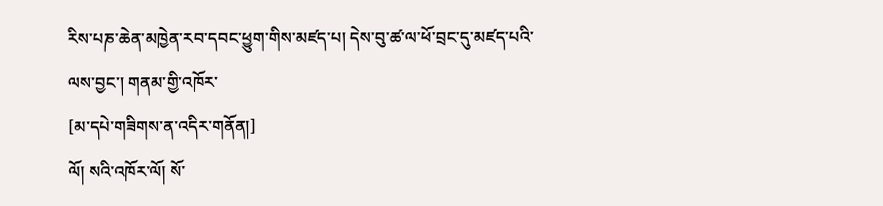རིས་པཎ་ཆེན་མཁྱེན་རབ་དབང་ཕྱུག་གིས་མཛད་པ། དེས་བུ་ཚ་ལ་ཕོ་བྲང་དུ་མཛད་པའི་ལས་བྱང་། གནམ་གྱི་འཁོར་
[མ་དཔེ་གཟིགས་ན་འདིར་གནོན།]
ལོ། སའི་འཁོར་ལོ། སོ་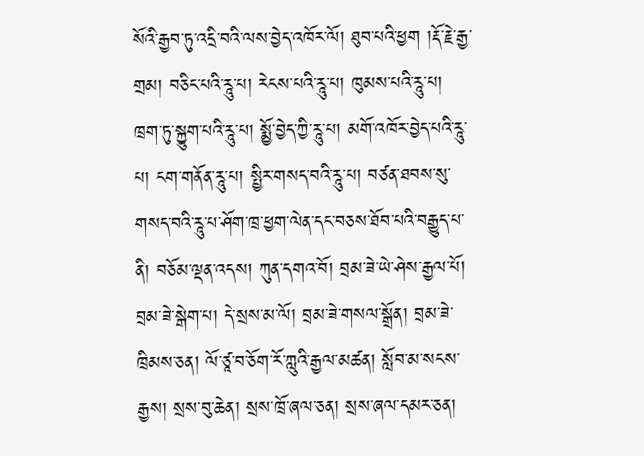སོའི་རྒྱབ་ཏུ་འདྲི་བའི་ལས་བྱེད་འཁོར་ལོ། ཐུབ་པའི་ཕྱག །རྡོ་རྗེ་རྒྱ་གྲམ། བཅིང་པའི་རཱུ་པ། རེངས་པའི་རཱུ་པ། ཁུམས་པའི་རཱུ་པ། ཁྲག་ཏུ་སྐྱུག་པའི་རཱུ་པ། སྨྱོ་བྱེད་ཀྱི་རཱུ་པ། མགོ་འཁོར་བྱེད་པའི་རཱུ་པ། ངག་གནོན་རཱུ་པ། སྤྱིར་གསད་བའི་རཱུ་པ། བཙན་ཐབས་སུ་གསད་བའི་རཱུ་པ་ཤོག་ཁྲ་ཕྱག་ལེན་དང་བཅས་ཐོབ་པའི་བརྒྱུད་པ་ནི། བཅོམ་ལྡན་འདས། ཀུན་དགའ་བོ། བྲམ་ཟེ་ཡེ་ཤེས་རྒྱལ་པོ། བྲམ་ཟེ་སྒེག་པ། དེ་སྲས་མ་ལོ། བྲམ་ཟེ་གསལ་སྒྲོན། བྲམ་ཟེ་ཁྲིམས་ཅན། ལོ་ཙཱ་བ་ཅོག་རོ་ཀླུའི་རྒྱལ་མཚན། སློབ་མ་སངས་རྒྱས། སྲས་བུ་ཆེན། སྲས་ཁྲོ་ཞལ་ཅན། སྲས་ཞལ་དམར་ཅན།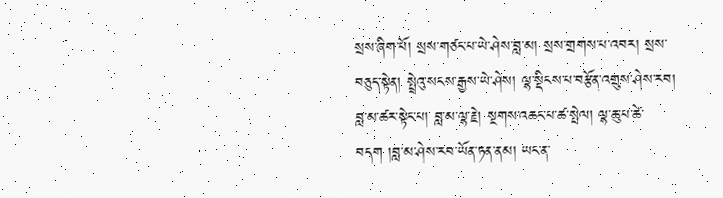སྲས་ཞིག་པོ། སྲས་གཙང་པ་ཡེ་ཤེས་བླ་མ། སྲས་གྲགས་པ་འབར། སྲས་བཅུད་སྟེན། སྤྲེའུ་སངས་རྒྱས་ཡེ་ཤེས། ལྷ་སྡིངས་པ་བརྩོན་འགྲུས་ཤེས་རབ། བླ་མ་ཚར་སྟེང་པ། བླ་མ་ལྷ་རྗེ། སྔགས་འཆང་པ་ཚ་སྤེལ། ལྷ་ཆུ་པ་ཚེ་བདག །བླ་མ་ཤེས་རབ་ཡོན་ཏན་ནམ། ཡང་ན་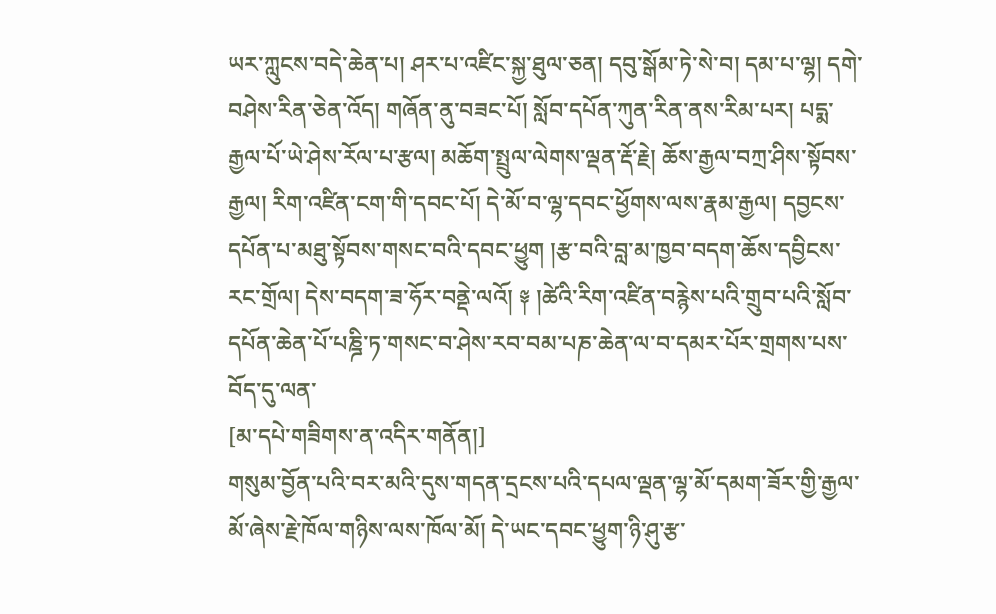ཡར་ཀླུངས་བདེ་ཆེན་པ། ཤར་པ་འཛིང་སྐྱ་ཐུལ་ཅན། དབུ་སྒོམ་ཏེ་སེ་བ། དམ་པ་ལྷ། དགེ་བཤེས་རིན་ཅེན་འོད། གཞོན་ནུ་བཟང་པོ། སློབ་དཔོན་ཀུན་རིན་ནས་རིམ་པར། པདྨ་རྒྱལ་པོ་ཡེ་ཤེས་རོལ་པ་རྩལ། མཆོག་སྤྲུལ་ལེགས་ལྡན་རྡོ་རྗེ། ཆོས་རྒྱལ་བཀྲ་ཤིས་སྟོབས་རྒྱལ། རིག་འཛིན་ངག་གི་དབང་པོ། དེ་མོ་བ་ལྷ་དབང་ཕྱོགས་ལས་རྣམ་རྒྱལ། དབྱངས་དཔོན་པ་མཐུ་སྟོབས་གསང་བའི་དབང་ཕྱུག །རྩ་བའི་བླ་མ་ཁྱབ་བདག་ཆོས་དབྱིངས་རང་གྲོལ། དེས་བདག་ཟ་ཧོར་བནྡེ་ལའོ། ༈ །ཚེའི་རིག་འཛིན་བརྙེས་པའི་གྲུབ་པའི་སློབ་དཔོན་ཆེན་པོ་པཎྜི་ཏ་གསང་བ་ཤེས་རབ་བམ་པཎ་ཆེན་ལ་བ་དམར་པོར་གྲགས་པས་བོད་དུ་ལན་
[མ་དཔེ་གཟིགས་ན་འདིར་གནོན།]
གསུམ་བྱོན་པའི་བར་མའི་དུས་གདན་དྲངས་པའི་དཔལ་ལྡན་ལྷ་མོ་དམག་ཟོར་གྱི་རྒྱལ་མོ་ཞེས་རྗེ་ཁོལ་གཉིས་ལས་ཁོལ་མོ། དེ་ཡང་དབང་ཕྱུག་ཉི་ཤུ་རྩ་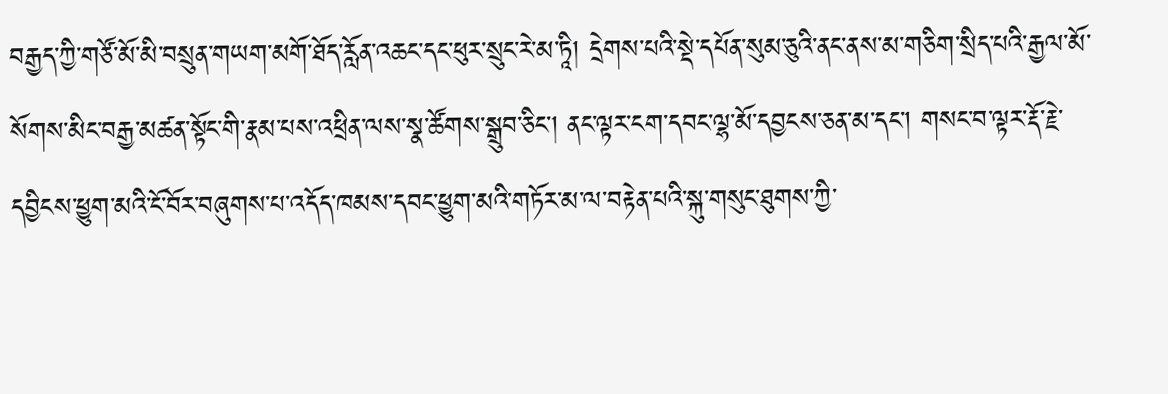བརྒྱད་ཀྱི་གཙོ་མོ་མི་བསྲུན་གཡག་མགོ་ཐོད་རློན་འཆང་དང་ཕུར་སྲུང་རེ་མ་ཏཱི། དྲེགས་པའི་སྡེ་དཔོན་སུམ་ཅུའི་ནང་ནས་མ་གཅིག་སྲིད་པའི་རྒྱལ་མོ་སོགས་མིང་བརྒྱ་མཚན་སྟོང་གི་རྣམ་པས་འཕྲིན་ལས་སྣ་ཚོགས་སྒྲུབ་ཅིང་། ནང་ལྟར་ངག་དབང་ལྷ་མོ་དབྱངས་ཅན་མ་དང་། གསང་བ་ལྟར་རྡོ་རྗེ་དབྱིངས་ཕྱུག་མའི་ངོ་བོར་བཞུགས་པ་འདོད་ཁམས་དབང་ཕྱུག་མའི་གཏོར་མ་ལ་བརྟེན་པའི་སྐུ་གསུང་ཐུགས་ཀྱི་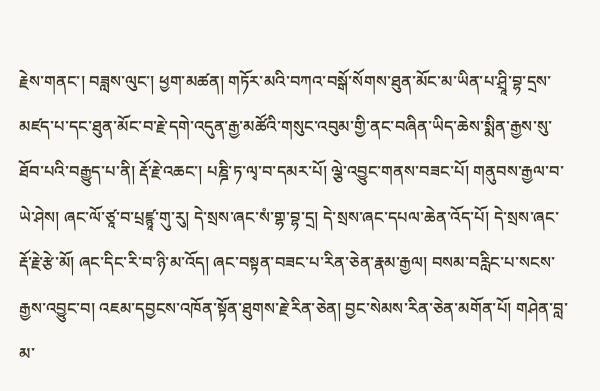རྗེས་གནང་། བཟླས་ལུང་། ཕྱག་མཚན། གཏོར་མའི་བཀའ་བསྒོ་སོགས་ཐུན་མོང་མ་ཡིན་པ་ཤྲཱི་བྷ་དྲས་མཛད་པ་དང་ཐུན་མོང་བ་རྗེ་དགེ་འདུན་རྒྱ་མཚོའི་གསུང་འབུམ་གྱི་ནང་བཞིན་ཡིད་ཆེས་སྨིན་རྒྱས་སུ་ཐོབ་པའི་བརྒྱུད་པ་ནི། རྡོ་རྗེ་འཆང་། པཎྜི་ཏ་ལྭ་བ་དམར་པོ། ལྕེ་འབྱུང་གནས་བཟང་པོ། གནུབས་རྒྱལ་བ་ཡེ་ཤེས། ཞང་ལོ་ཙཱ་བ་པྲཛྙཱ་གུ་རུ། དེ་སྲས་ཞང་སཾ་གྷ་བྷ་དྲ། དེ་སྲས་ཞང་དཔལ་ཆེན་འོད་པོ། དེ་སྲས་ཞང་རྡོ་རྗེ་རྩེ་མོ། ཞང་དིང་རི་བ་ཉི་མ་འོད། ཞང་བསྟན་བཟང་པ་རིན་ཅེན་རྣམ་རྒྱལ། བསམ་བརླིང་པ་སངས་རྒྱས་འབྱུང་བ། འཇམ་དབྱངས་འཁོན་སྟོན་ཐུགས་རྗེ་རིན་ཅེན། བྱང་སེམས་རིན་ཅེན་མགོན་པོ། གཤེན་བླ་མ་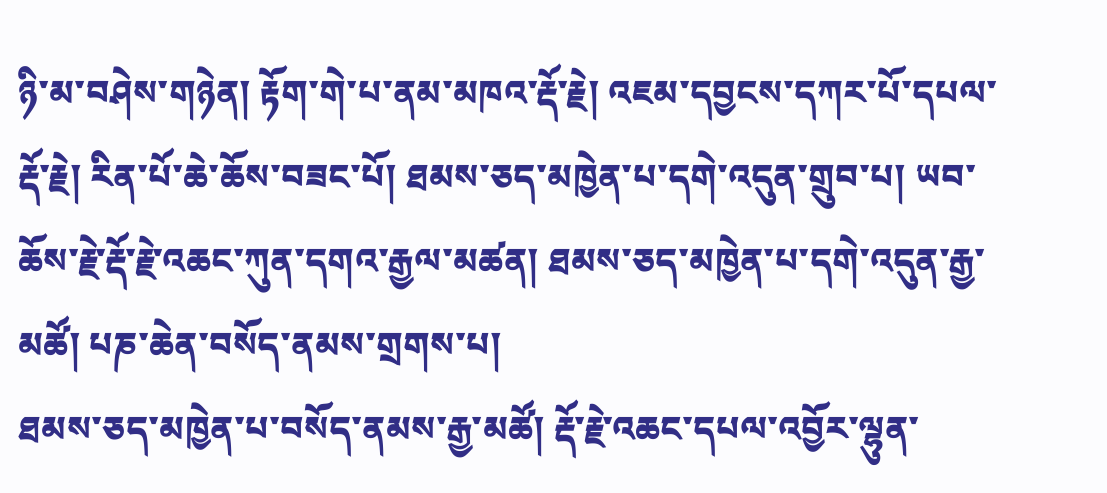ཉི་མ་བཤེས་གཉེན། རྟོག་གེ་པ་ནམ་མཁའ་རྡོ་རྗེ། འཇམ་དབྱངས་དཀར་པོ་དཔལ་རྡོ་རྗེ། རིན་པོ་ཆེ་ཆོས་བཟང་པོ། ཐམས་ཅད་མཁྱེན་པ་དགེ་འདུན་གྲུབ་པ། ཡབ་ཆོས་རྗེ་རྡོ་རྗེ་འཆང་ཀུན་དགའ་རྒྱལ་མཚན། ཐམས་ཅད་མཁྱེན་པ་དགེ་འདུན་རྒྱ་མཚོ། པཎ་ཆེན་བསོད་ནམས་གྲགས་པ།
ཐམས་ཅད་མཁྱེན་པ་བསོད་ནམས་རྒྱ་མཚོ། རྡོ་རྗེ་འཆང་དཔལ་འབྱོར་ལྷུན་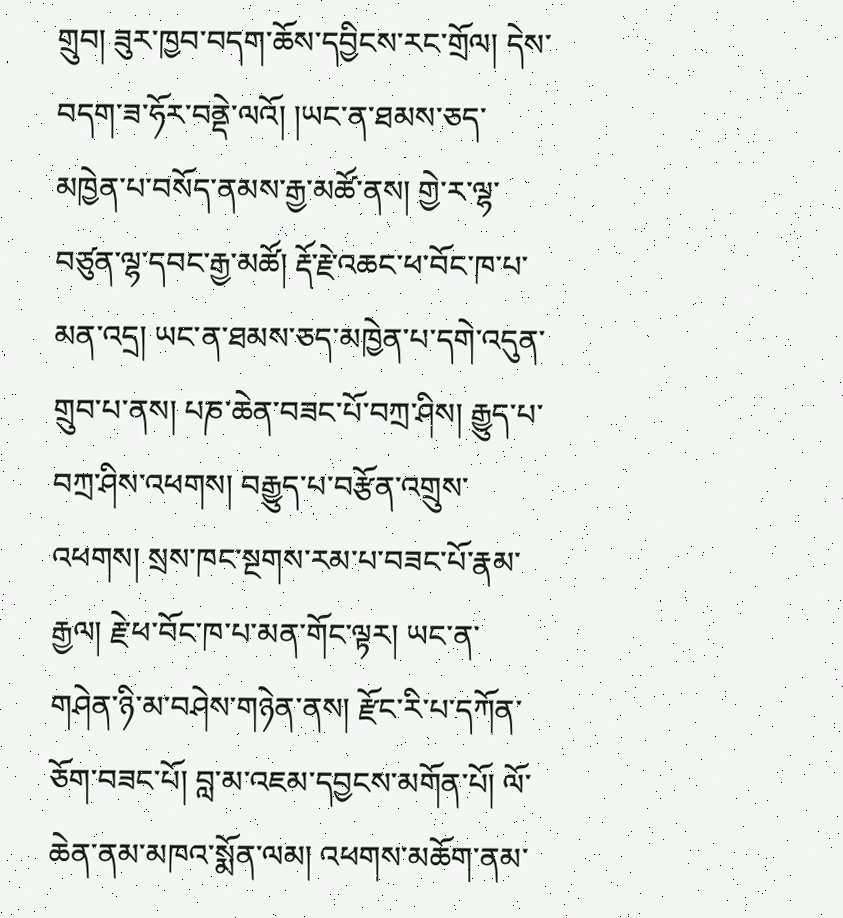གྲུབ། ཟུར་ཁྱབ་བདག་ཆོས་དབྱིངས་རང་གྲོལ། དེས་བདག་ཟ་ཧོར་བནྡེ་ལའོ། །ཡང་ན་ཐམས་ཅད་མཁྱེན་པ་བསོད་ནམས་རྒྱ་མཚོ་ནས། གྱེ་ར་ལྷ་བཙུན་ལྷ་དབང་རྒྱ་མཚོ། རྡོ་རྗེ་འཆང་ཕ་བོང་ཁ་པ་མན་འདྲ། ཡང་ན་ཐམས་ཅད་མཁྱེན་པ་དགེ་འདུན་གྲུབ་པ་ནས། པཎ་ཆེན་བཟང་པོ་བཀྲ་ཤིས། རྒྱུད་པ་བཀྲ་ཤིས་འཕགས། བརྒྱུད་པ་བརྩོན་འགྲུས་འཕགས། སྲས་ཁང་སྔགས་རམ་པ་བཟང་པོ་རྣམ་རྒྱལ། རྗེ་ཕ་བོང་ཁ་པ་མན་གོང་ལྟར། ཡང་ན་གཤེན་ཉི་མ་བཤེས་གཉེན་ནས། རྫོང་རི་པ་དཀོན་ཅོག་བཟང་པོ། བླ་མ་འཇམ་དབྱངས་མགོན་པོ། ལོ་ཆེན་ནམ་མཁའ་སྨོན་ལམ། འཕགས་མཆོག་ནམ་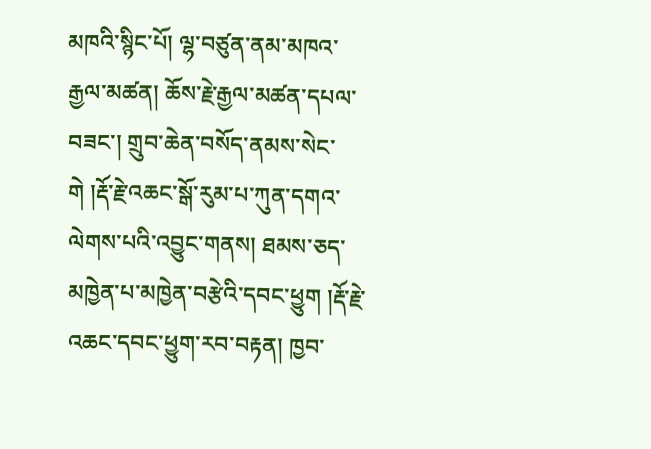མཁའི་སྙིང་པོ། ལྷ་བཙུན་ནམ་མཁའ་རྒྱལ་མཚན། ཆོས་རྗེ་རྒྱལ་མཚན་དཔལ་བཟང་། གྲུབ་ཆེན་བསོད་ནམས་སེང་གེ །རྡོ་རྗེ་འཆང་སྒོ་རུམ་པ་ཀུན་དགའ་ལེགས་པའི་འབྱུང་གནས། ཐམས་ཅད་མཁྱེན་པ་མཁྱེན་བརྩེའི་དབང་ཕྱུག །རྡོ་རྗེ་འཆང་དབང་ཕྱུག་རབ་བརྟན། ཁྱབ་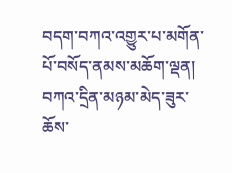བདག་བཀའ་འགྱུར་པ་མགོན་པོ་བསོད་ནམས་མཆོག་ལྡན། བཀའ་དྲིན་མཉམ་མེད་ཟུར་ཆོས་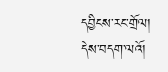དབྱིངས་རང་གྲོལ། དེས་བདག་ལའོ།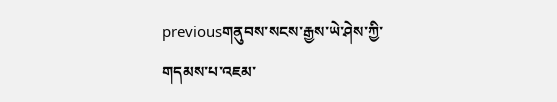previousགནུབས་སངས་རྒྱས་ཡེ་ཤེས་ཀྱི་གདམས་པ་འཇམ་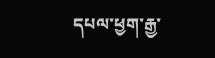དཔལ་ཕྱག་རྒྱ་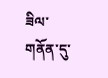ཟིལ་གནོན་དུ་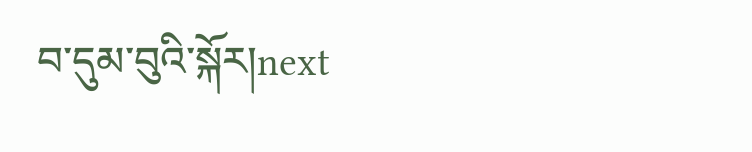བ་དུམ་བུའི་སྐོར།next